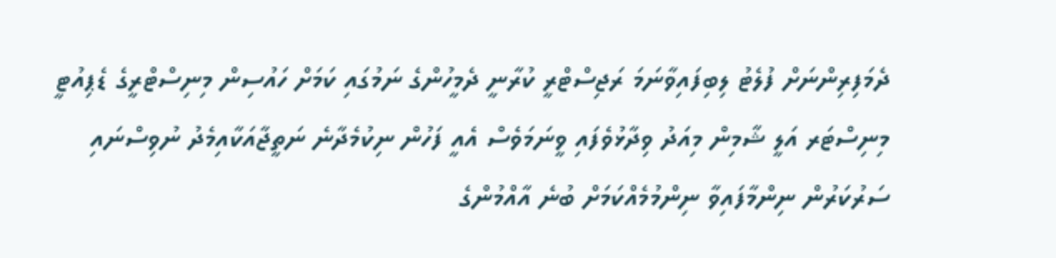ދެމަފިރިންނަށް ފުލެޓު ލިބިފައިވާނަމަ ރަޖިސްޓްރީ ކުރާނީ ދެމީހުންގެ ނަމުގައި ކަމަށް ހައުސިން މިނިސްޓްރީގެ ޑެޕިއުޓީ މިނިސްޓަރ އަލީ ޝާމިން މިއަދު ވިދާޅުވެފައި ވީނަމަވެސް އެއީ ފަހުން ނިކުމެދާނެ ނަތީޖާއަކާއިމެދު ނުވިސްނައި ސަރުކަރުން ނިންމާފައިވާ ނިންމުމެއްކަމަށް ބުނެ އާއްމުންގެ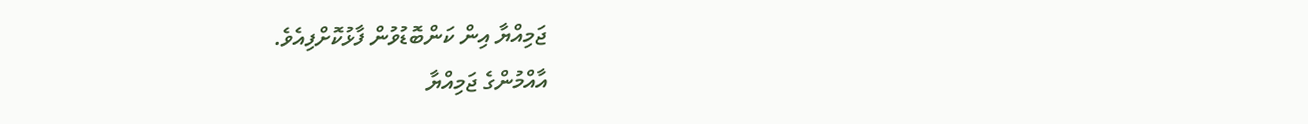ޖަމިއްޔާ އިން ކަންބޮޑުވުން ފާޅުކޮށްފިއެވެ.
އާއްމުންގެ ޖަމިއްޔާ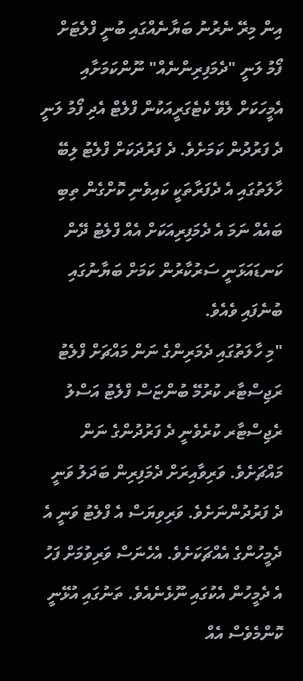އިން މިރޭ ނެރުނު ބަޔާނެއްގައި ބުނީ ފްލެޓަށް ފޯމު ލަނީ "ދެމަފިރިންނެއް" ނޫންކަމަށާއި އެމީހަކަށް ލެވޭ ކެޓެގަރީއަކުން ފްލެޓް އެދި ފޯމު ލަނީ ދެ ފަރުދުން ކަމަށެވެ. ދެ ފަރުދަކަށް ފްލެޓު ލިބޭ ހާލަތުގައި އެ ދެފަރާތަކީ ކައިވެނި ކޮށްގެން ތިބި ބައެއް ނަމަ އެ ދެމަފިރިއަކަށް އެއް ފްލެޓު ދޭން ކަނޑައަޅަނީ ސަރުކާރުން ކަމަށް ބަޔާނުގައި ބުނެފައި ވެއެވެ.
"މި ހާލަތުގައި ދެމަރިންގެ ނަން މައްޗަށް ފްލެޓު ރަޖިސްޓާރ ކުރުމޭ ބުންޏަސް ފްލެޓު އަސްލު ރެޖިސްޓާރ ކުރެވެނީ ދެ ފަރުދުންގެ ނަން މައްޗަށެވެ. ވަރިވާއިރަށް ދެމަފިރިން ބަދަލު ވަނީ ދެ ފަރުދުންނަށެވެ. ވަރިވިޔަސް އެ ފްލެޓު ވަނީ އެ ދެމީހުންގެ އެއްޗަކަށެވެ. އެހެނަސް ވަރިވުމަށް ފަހު އެ ދެމީހުން އެކުގައި ނޫޅެނެއެވެ. ތަނުގައި އުޅޭނީ ކޮންމެވެސް އެއް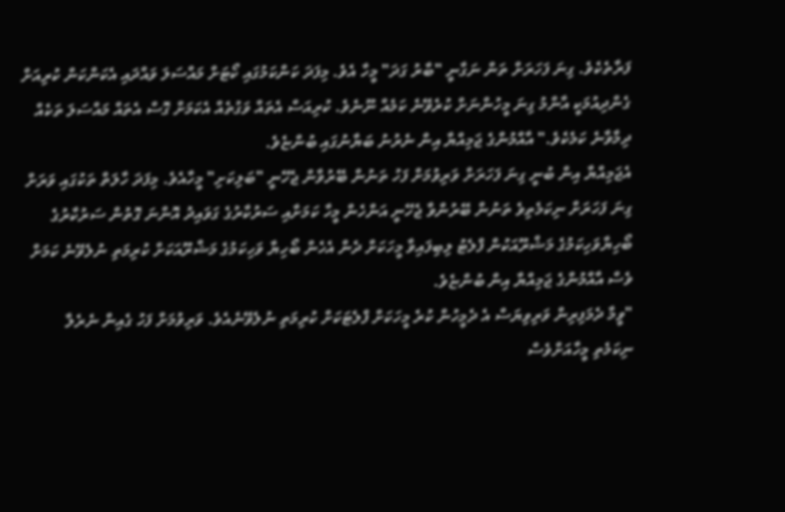ފަރާތެކެވެ. ގިނަ ފަހަރަށް ތަން ނަގާނީ "ބާރު ގަދަ" މީހާ އެވެ. މިފަދަ ކަންކަމުގައި ކޯޓަށް މައްސަލަ ވައްދައި އެކަންކަން ކުރިއަށް ގެންދިއުމަކީ އާންމު ގިނަ މީހުންނަށް ކުރެވޭނެ ކަމެއް ނޫނެވެ. ކުރިއަސް އެތައް ވަގުތެއް އެކަމަށް ގޮސް އެތައް މައްސަލަ ތަކެއް ދިމާވާނެ ކަމެކެވެ." އާއްމުންގެ ޖަމިއްޔާ އިން ނެރުނު ބަޔާނުގައި ބުންޏެވެ.
އެޖަމިއްޔާ އިން ބުނީ ގިނަ ފަހަރަށް ވަރިވުމަށް ފަހު ތަނުން ބޭރުވާން ޖެހޭނީ "ބަލިކަށި" މީހާއެވެ. މިފަދަ ހާލަތް ތަކުގައި ވަރަށް ގިނަ ފަހަރަށް ނިކަމެތިވެ ތަނުން ބޭރުންވާ ޖެހޭނީ އަންހެން މީހާ ކަމަށާއި ސަރުކާރުގެ ގަވައިދު އޮންނަ ގޮތުން ސަރުކާރުގެ ބޯހިޔާވަހިކަމުގެ މަޝްރޫއަކުން ފްލެޓު ލިބިފައިވާ މީހަކަށް ދެން އެހެން ބޯހިޔާ ވަހިކަމުގެ މަޝްރޫއަކަށް ކުރިމަތި ނުލެވޭނެ ކަމަށް ވެސް އާއްމުންގެ ޖަމިއްޔާ އިން ބުންޏެވެ.
"ވީމާ ދެމަފިރިން ވަރިވިޔަސް އެ ދެމީހުން ކުރެ މީހަކަށް ފްލެޓަކަށް ކުރިމަތި ނުލެވޭނެއެވެ. ވަރިވުމަށް ފަހު ގެއިން ނެރެލާ ނިކަމެތި މީހާއަށްވެސް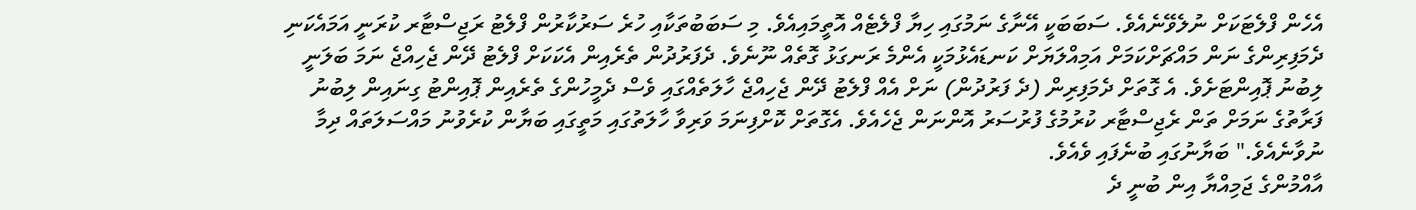އެހެން ފްލެޓަކަށް ނުލެވޭނެއެވެ. ސަބަބަކީ އޭނާގެ ނަމުގައި ހިޔާ ފްލެޓެއް އޮތީމައިއެވެ. މި ސަބަބުތަކާއި ހުރެ ސަރުކާރުން ފްލެޓު ރަޖިސްޓާރ ކުރަނީ އަމައެކަނި ދެމަފިރިންގެ ނަން މައްޗަށްކަމަށް އަމިއްލަޔަށް ކަނޑައެޅުމަކީ އެންމެ ރަނގަޅު ގޮތެއް ނޫނެވެ. ދެފަރުދުން ތެރެއިން އެކަކަށް ފްލެޓު ދޭން ޖެހިއްޖެ ނަމަ ބަލަނީ ލިބުނު ޕޮއިންޓަށެވެ. އެ ގޮތަށް ދެމަފިރިން (ދެ ފަރުދުން) ނަށް އެއް ފްލެޓު ދޭން ޖެހިއްޖެ ހާލަތެއްގައި ވެސް ދެމީހުންގެ ތެރެއިން ޕޮއިންޓު ގިނައިން ލިބުނު ފަރާތުގެ ނަމަށް ތަން ރެޖިސްޓާރ ކުރުމުގެ ފުރުސަރު އޮންނަން ޖެހެއެވެ. އެގޮތަށް ކޮށްފިނަމަ ވަރިވާ ހާލަތުގައި މަތީގައި ބަޔާން ކުރެވުނު މައްސަލަތައް ދިމާ ނުވާނެއެވެ." ބަޔާނުގައި ބުނެފައި ވެއެވެ.
އާއްމުންގެ ޖަމިއްޔާ އިން ބުނީ ދެ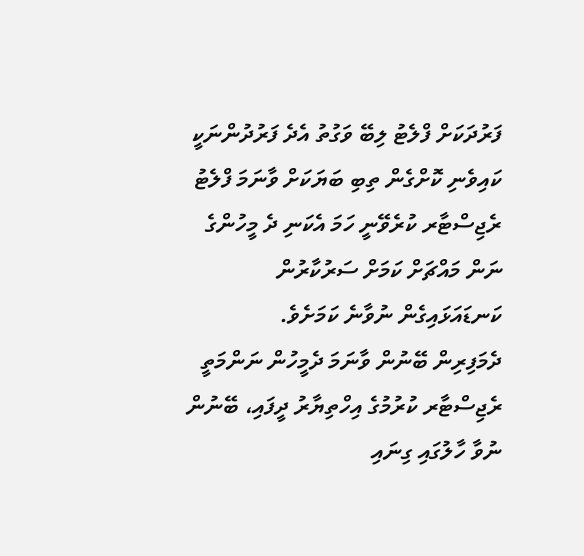ފަރުދަކަށް ފްލެޓު ލިބޭ ވަގުތު އެދެ ފަރުދުންނަކީ ކައިވެނި ކޮށްގެން ތިބި ބަޔަކަށް ވާނަމަ ފްލެޓު ރެޖިސްޓާރ ކުރެވޭނީ ހަމަ އެކަނި ދެ މީހުންގެ ނަން މައްޗަށް ކަމަށް ސަރުކާރުން ކަނޑައަޅައިގެން ނުވާނެ ކަމަށެވެ.
ދެމަފިރިން ބޭނުން ވާނަމަ ދެމީހުން ނަންމަތީ ރެޖިސްޓާރ ކުރުމުގެ އިހްތިޔާރު ދީފައި، ބޭނުން ނުވާ ހާލުގައި ގިނައި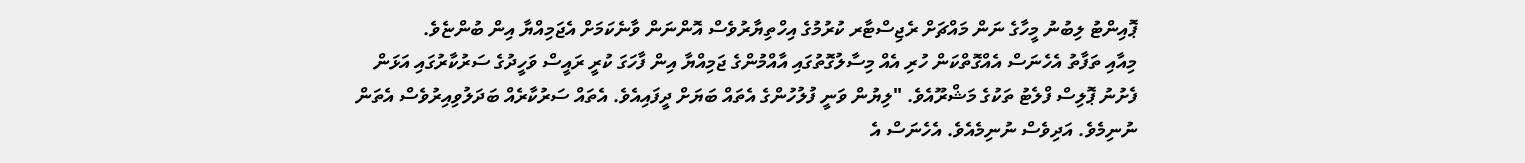ޕޮއިންޓު ލިބުނު މީހާގެ ނަން މައްޗަށް ރެޖިސްޓާރ ކުރުމުގެ އިހްތިޔާރުވެސް އޮންނަން ވާނެކަމަށް އެޖަމިއްޔާ އިން ބުންޏެވެ.
މިއާއި ތަފާތު އެހެނަސް އެއްގޮތްކަން ހުރި އެއް މިސާލުގޮތުގައި އާއްމުންގެ ޖަމިއްޔާ އިން ފާހަގަ ކުރީ ރައީސް ވަހީދުގެ ސަރުކާރުގައި އަޅަން ފެށުނު ޕޮލިސް ފްލެޓު ތަކުގެ މަޝްރޫއެވެ. "ލިޔުން ވަނީ ފުލުހުންގެ އެތައް ބަޔަށް ދީފައިއެވެ. އެތައް ސަރުކާރެއް ބަދަލުވިއިރުވެސް އެތަން ނުނިމެވެ. އަދިވެސް ނުނިމެއެވެ. އެހެނަސް އެ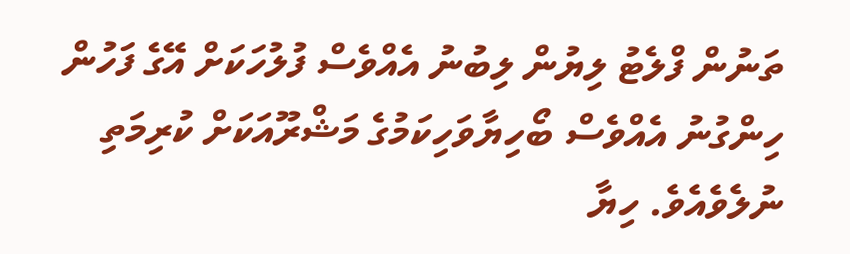ތަނުން ފްލެޓު ލިޔުން ލިބުނު އެއްވެސް ފުލުހަކަށް އޭގެ ފަހުން ހިންގުނު އެއްވެސް ބޯހިޔާވަހިކަމުގެ މަޝްރޫއަކަށް ކުރިމަތި ނުލެވެއެވެ. ހިޔާ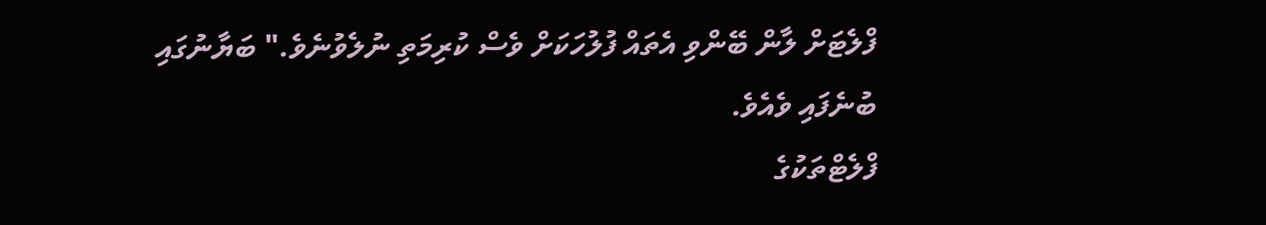ފްލެޓަށް ލާން ބޭންވި އެތައް ފުލުހަކަށް ވެސް ކުރިމަތި ނުލެވުނެވެ." ބަޔާނުގައި ބުނެފައި ވެއެވެ.
ފްލެޓްތަކުގެ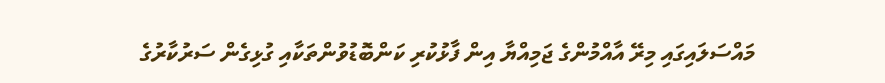މައްސަލައިގައި މިރޭ އާއްމުންގެ ޖަމިއްޔާ އިން ފާޅުކުރި ކަންބޮޑުވުންތަކާއި ގުޅިގެން ސަރުކާރުގެ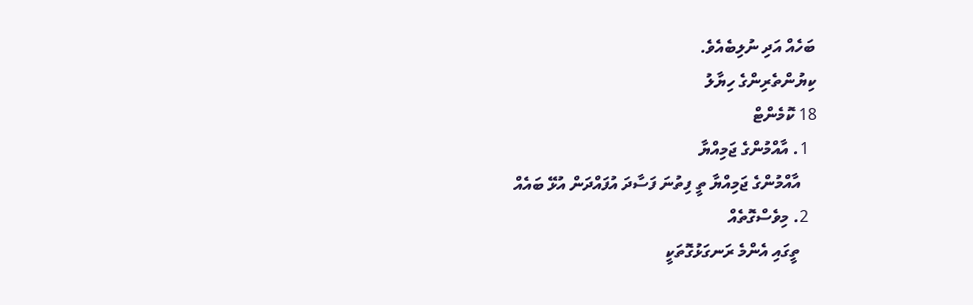ބަހެއް އަދި ނުލިބެއެވެ.
ކިޔުންތެރިންގެ ހިޔާލު
18 ކޮމެންޓް
  1. އާއްމުންގެ ޖަމިއްޔާ
    އާއްމުންގެ ޖަމިއްޔާ ތީ ފިތުނަ ފަސާދަ އުފައްދަން އުޅޭ ބައެއް
  2. މިވެސްގޮތެއް
    ތީގައި އެންމެ ރަނގަޅުގޮތަކީ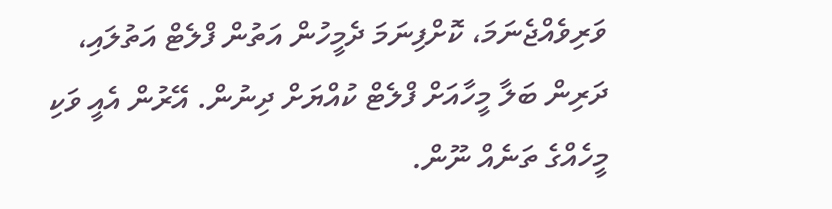ވަރިވެއްޖެނަމަ، ކޮށްފިނަމަ ދެމީހުން އަތުން ފްލެޓް އަތުލައި، ދަރިން ބަލާ މީހާއަށް ފްލެޓް ކުއްޔަށް ދިނުން. އޭރުން އެއީ ވަކި މީހެއްގެ ތަނެއް ނޫން.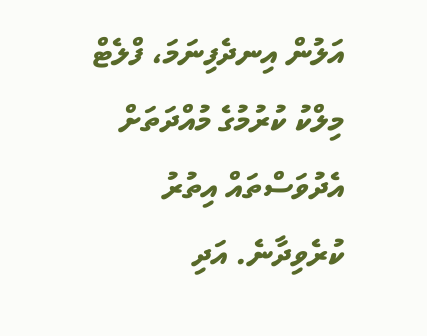އަލުން އިނދެފިނަމަ، ފްލެޓް މިލްކު ކުރުމުގެ މުއްދަތަށް އެދުވަސްތައް އިތުރު ކުރެވިދާނެ. އަދި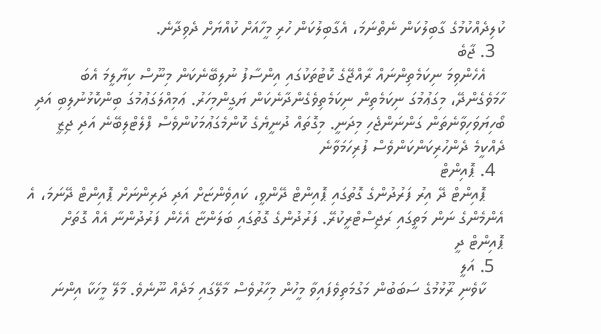ކުލިދެއްކުމުގެ ގާބިލުކަން ނެތްނަމަ، އެގާބިލުކަން ހުރި މީހާއަށް ކުއްޔަށް ދެވިދާނެ.
  3. ޖާބެ
    އެހެންވިމަ ނިކަމެތިންނައް ރާއްޖޭގެ ކޮޓުތަކުގައި އިންސާފު ނުލިބޭނެކަން މިނޫސް ކިޔާލީމަ އެބަ ހާމަވެގެންދޭ، މިގަޢުމުގަ ނިކަމެތިން ނިކަމެތިވެގެންދާނެކަން ޔަގީންމިހަރު. ޢަމިއްލަގަޢުމުގަ ބިންކޮޅުނުލިބި އަދި ބޯހިޔަވަހިވާނެތަން ގަންނަންޖެހި މިދަނީ. މިގޮތައް ދުނީޔެގެ ކޮންމެގަޢުމަކުންވެސް ފްލެޓްލިބޭނެ އަދި ޖިޒީ ދެއްކީމެ ދެންހުރިކަންކަންވެސް ފުރިހަމަވާނެ
  4. ޕޮއިންޓް
    ޕޮއިންޓް ދޭ އިރު ފަރުދުންގެ ގޮތުގައި ޕޮއިންޓް ދޭންވީ، ކައިވެންޏަށް އަދި ދަރިންނަށް ޕޮއިންޓް ދޭނަމަ، އެ އެންމެންގެ ނަން މަތީގައި ރަޖިސްޓްރީކުރޭ. ފަރުދުންގެ ގޮތުގައި ބަލަންޏާ އެހެން ފަރުދުންނާ އެއް ގޮތަށް ޕޮއިންޓް ދީ
  5. އަލީ
    ކާވެނި ރޫޅުމުގެ ސަބަބުން މަގުމަތިވެފައިވާ މީހުން މިހާރުވެސް މާލޭގައި މަދެއް ނޫނެވެ. މާލޭ މީހަކާ އިންނަ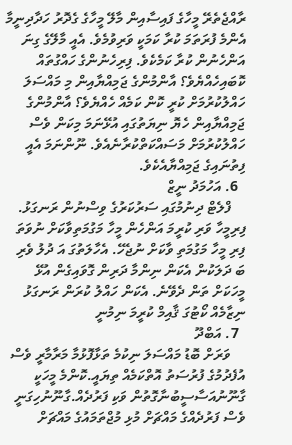ރާއްޖެތެރޭ މީހާގެ ފައިސާއިން މާލޭ މީހާގެ ގެދޮރު ހަދާދިނީމާ އެންމެ ފުރަތަމަ ކުރާ ކަމަކީ ވަރިވުމެވެ. އެއީ މާލޭގެ ގިނަ އަންހެނުން ކުރާ ކަމެކެވެ. ފިރިހެނުންގެ ހައްގުތައް ކޮބައިހެއްޔެވެ؟ އާންމުންގެ ޖަމިއްޔާއިން މި މައްސަލަ ހައްލުކުރުމަށް ކުރީ ކޮން ކަމެއް ހެއްޔެވެ؟ އާންމުންގެ ޖަމިއްޔާއިން ހެޔޮ ނިޔަތުގައި އުޅޭނަމަ މިކަން ވެސް ހައްލުކުރުމަށް މަސައްކަތްކުރާނެއެވެ. ނޫންނަމަ އެއީ ފިތުނައިގެ ޖަމިއްޔާއެކެވެ.
  6. އަހުމަދު ނީޒް
    ފްލެޓް ދިނުމުގައި ސަރުކަރުގެ ވިސްނުން ރަނގަޅު. ފިރިމީހާ ވަރި ކުރީމަ އަންހެން މީހާ މަގުމަތިވާކަށް ނުވަތަ ފިރި މީހާ މަގުމަތި ވާކަށް ނުޖެހޭ. އެހާލަތުގަ އަ ދުލު ވެރި ބަ ދަލަކުން އެކަން ނިންމާ ދަރިން ގޮވައިގެން އުޅޭ މީހަކަށް ތަން ދެވޭނެ. އެކަން ހައްލު ކުރަން ރަނގަޅު ނިޒާމެއް ކޯޓުގަ ޤާއިމް ކުރީމަ ނިމުނީ
  7. އަބްދޫ
    ވަރަށް ބޮޑު މައްސަލަ ނިކުމެ ތަޅާފޮޅުމާ މަރާމާރީ ވެސް އުފެދުމުގެ ފުރުސަތު އޮތްކަމެއް ތިޔައީ.ކޮންމެ މީހަކީ ގާނޫނުއަސާސީބުނާގޮތުން ވަކި ފަރުދެއް.ގާނޫނުހިގަނީ ވެސް ފަރުދެއްގެ މައްޗަށް މުޅި މުޖްތަމައުގެ މައްޗަށް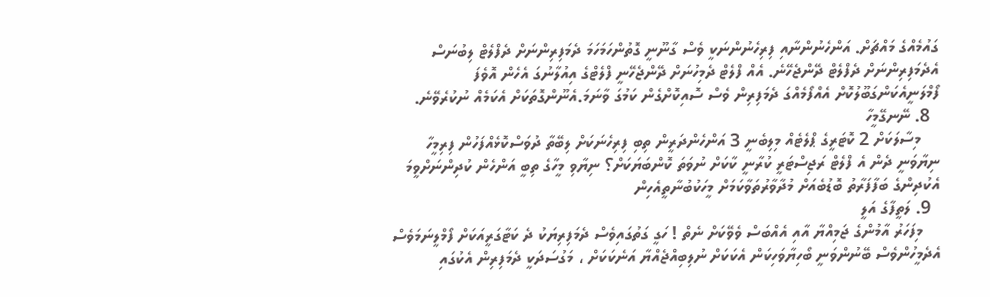ގައުމެއްގެ މައްޗަށް. އަންހެނުންނާއި ފިރިހެނުންނަކީ ވެސް ގާނޫނީ ގޮތުންހަމަހަމަ ދެމަފިރިންނަށް ދެފްލެޓް ލިބުނަސް އެދެމަފިރިންނަށް ދެފްލެޓް ދޭންޖެހޭނެ. އެއް ފްލެޓް ދެމިހުނަށް ދޭންޖެހޭނީ ފްލެޓްގެ އިއުލާނުގަ އެހެން އޮވެފަ ފޯމްލަނީއެކަންގަބޫލުކޮށް އެއްފޯމެއްގަ ދެމަފިރިން ވެސް ސޮއިކޮށްގެން ކަމުގަ ވާނަމަ.އެނޫންގޮތަކަށް އެކަމެއް ނުކުރެވޭނެ.
  8. ނޭނގޭމީހާ
    މިސާލަކަށް 2 ކޮޓަރީގެ ޕްލެޓެއް މިލިބެނީ 3 އަންހެންދަރީން ތިބި ފިރިހެނަކަށް ލިބޭތާ ދުވަސްކޮޅެއްފަހުން ފިރިމީހާ ނިޔާވަނީ ދެން އެ ފްލެޓް ރަޖިސްޓަރީ ކުރާނީ ކާކަށް ނުވަތަ ކޮންބަޔަކަށް؟ ނިޔާވި މީހާގެ ތިބީ އަންހެން ކުދިންނަށްވީމަ އެކުދިންގެ ބަފާފަރާތު ބޮޑުބެއަށް މުދާވާރުތަވާކަމަށް މީހަކުބުނާތީއެހިން
  9. ލަތީފާގެ އަލީ
    މިފަހަރު އާމުންގެ ޖަމިއްޔާ އާއި އެއްބަސް ވެވޭކަށް ނެތް ! ހަގީ ގަތުގައިވެސް ދެމަފިރިޔަކު ދެ ކަޓާގަރީއަކަށް ފޯމްލީނަމަވެސް އެދެމީހުންވެސް ބޭނުންވަނީ ބޯހިޔާވަހިކަން އެކަކަށް ނުލިބިއްޖެއްޔާ އަނެކަކަށް ، މަގުސަދަކީ ދެމަފިރިން އެކުގައި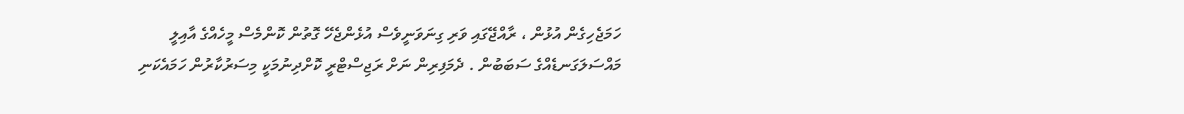ހަމަޖެހިގެން އުޅުން ، ރާއްޖޭގައި ވަރި ގިނަވަނީވެސް އުޅެންޖެހޭ ގޮތުން ކޮންމެސް މީހެއްގެ އާއިލީ މައްސަލަގަނޑެއްގެ ސަބަބުން . ދެމަފިރިން ނަށް ރަޖިސްޓްރީ ކޮށްދިނުމަކީ މިސަރުކާރުން ހަމައެކަނި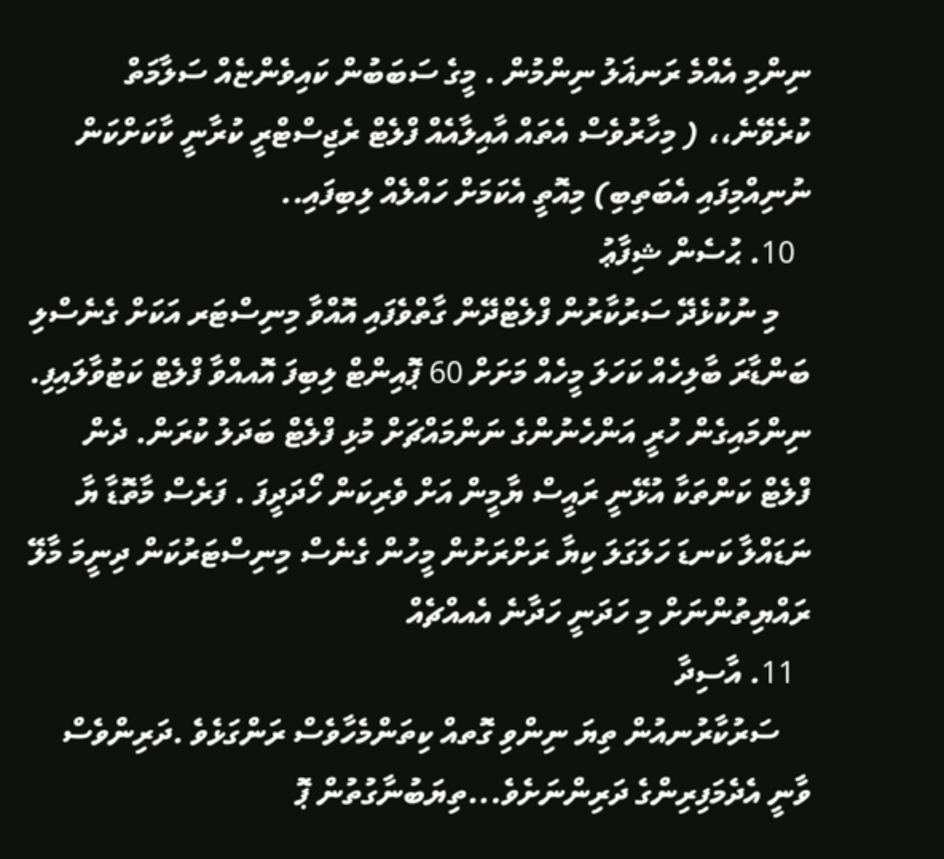ނިންމި އެއްމެ ރަނޣަލު ނިންމުން . މީގެ ސަބަބުން ކައިވެންޏެއް ސަލާމަތް ކުރެވޭނެ،، ( މިހާރުވެސް އެތައް އާއިލާއެއް ފްލެޓް ރެޖިސްޓްރީ ކުރާނީ ކާކަށްކަން ނުނިއްމިފައި އެބަތިބި) މިއޮތީ އެކަމަށް ހައްލެއް ލިބިފައި..
  10. ޙުސެން ޝިފާޢު
    މި ނުކުޅެދޭ ސަރުކާރުން ފްލެޓްދޭން ގާތްވެފައި އޮއްވާ މިނިސްޓަރ އަކަށް ގެނެސްލި ބަންޑާރަ ބާލިހެއް ކަހަލަ މީހެއް މަށަށް 60 ޕޮއިންޓް ލިބިފަ އޮއއްވާ ފްލެޓް ކަޓުވާލައިފި. ނިންމައިގެން ހުރީ އަންހެނުންގެ ނަންމައްޗަށް މުޅި ފްލެޓް ބަދަލު ކުރަން. ދެން ފްލެޓް ކަންތަކާ އުޅޭނީ ރައީސް ޔާމީން އަށް ވެރިކަން ހޯދަދީފަ . ފަރެސް މާތޮޑާ ޔާ ނަޑައްލާ ކަނޑަ ހަލަގަލަ ކިޔާ ރަށްރަށުން މީހުން ގެނެސް މިނިސްޓަރުކަން ދިނީމަ މާލޭ ރައްޔިތުންނަށް މި ހަދަނީ ހަދާނެ އެއއްޗެއް
  11. އާސިދާ
    ސަރުކާރުނއުން ތިޔަ ނިންވި ގޮތއް ކިތަންމެހާވެސް ރަންގަޅެވެ .ދަރިންވެސް ވާނީ އެދެމަފިރިންގެ ދަރިންނަށެވެ...ތިޔަބުނާގުތުން ޕޮ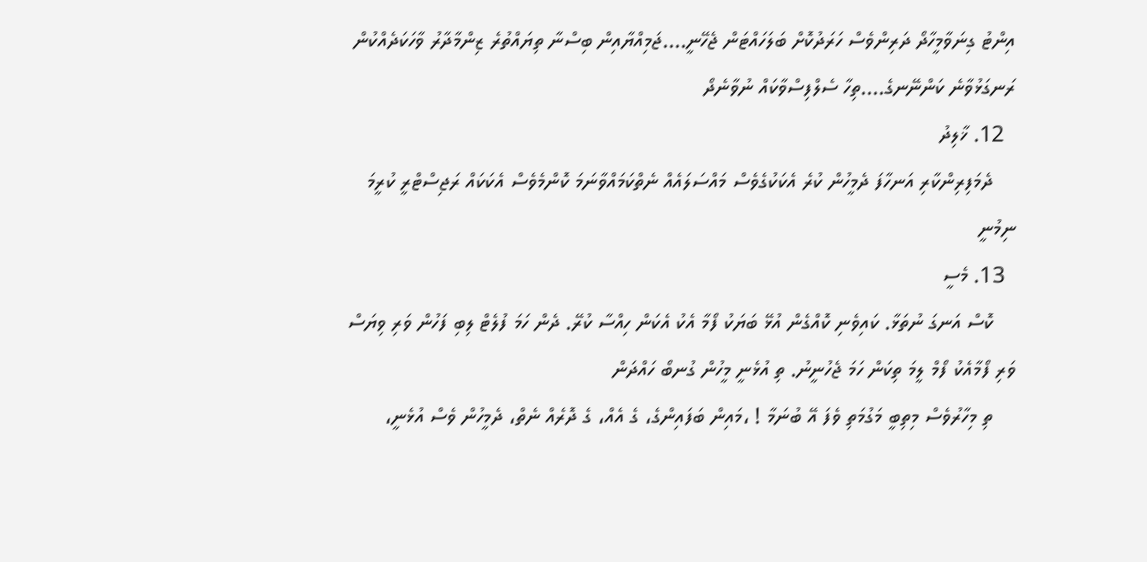އިންޓު ގިނަވާމީހާދޯ ދަރިންވެސް ހަރަދުކޮށް ބަލަހައްޓަން ޖެހޭނީ....ޖަމިއްޔާއިން ބިސްނާ ތިޔައްތުރެ ޒިންމާދާރު ވާހަކަދެއްކުން ރަނގަޅުވާނެ ކަންނޭނގެ....ތިހާ ސެލްފިސްވާކައް ނުވާނެދޯ
  12. ޚާލިދު
    ދެމަފިރިންކާރި އަނހާފަ ދެމީހުން ކުރެ އެކަކުގެވެސް މައްސަލައެއް ނެތްކަމައްވާނަމަ ކޮންމެވެސް އެކަކައް ރަޖިސްޓްރީ ކުރީމަ ނިމުނީ
  13. މެސީ
    ކޮސް އަނގަ ނުތަޅާ. ކައިވެނި ކޮއްގެން އުޅޭ ބަޔަކު ފޯމާ އެކު އެކަން ހިއްސާ ކުރޭ. ދެން ހަމަ ފުލެޓް ލިބި ފަހުން ވަރި ވިޔަސް ވަރި ފޯމާއެކު ފޯމް ލީމަ ތިކަން ހަމަ ޖެހުނީނު. ތި އުޅެނީ މީހުން ގުނބޯ ހައްދަން
    ތި މިހާރުވެސް މިތިބީ މަގުމަތި ވެފަ އޭ ބުނަމާ ! ،މައިން ބަފައިންގެ، ގެ އެއް، ގެ ދޮރެއް ނެތް، ދެމީހުން ވެސް އުޅެނީ،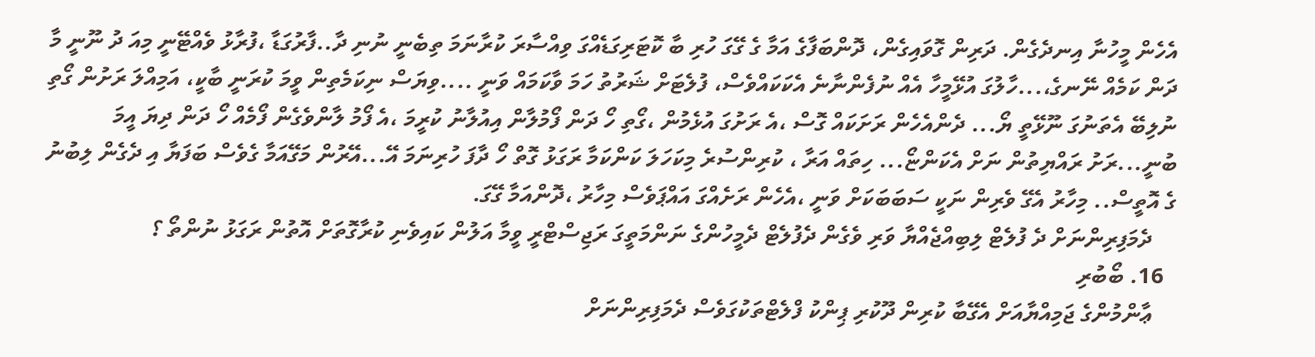އެހެން މީހުނާ އިނދެގެން. ދަރިން ގޮވައިގެން، ދޮންބަފާގެ އަމާ ގެ ގޭގަ ހުރި ބާ ކޮޓަރިގަޑެއްގަ ވިއްސާރަ ކުރާނަމަ ތިބެނީ ނުނި ދާ..ފާރުގަޑާ ،ފުރާޅު ވެއްޓޭނީ މިއަ ދު ނޫނީ މާ ދަން ކަމެއް ނޭނގެ،...ހާލުގަ އުޅޭމީހާ އެއް ނުފެންނާނެ އެކަކައްވެސް، ފުލެޓަށް ޝަރުތު ހަމަ ވާކަމައް ވަނީ ....ވިޔަސް ނިކަމެތިން ވީމަ ކުރަނީ ބާކީ، އަމިއްލަ ރަށުން ގޯތި ނުލިބޭ އެތަނުގަ ނޫޅޭތީ ޔޯ... ދެންއެހެން ރަށަކައް ގޮސް ،އެ ރަށުގަ އުޅެމުން ،ގޯތި ހޯ ދަން ފޯމުލާން އިއުލާނު ކުރީމަ ،އެ ފޯމު ލާންވެގެން ފޯމެއް ހޯ ދަން ދިޔަ އީމަ ބުނީ...ރަށު ރައްޔިތުން ނަށް އެކަންޏޯ... ހިތައް އަރާ ، ކުރިންސުރެ މިކަހަލަ ކަންކަމާ ރަގަޅު ގޮތް ހޯ ދާފަ ހުރިނަމަ އޭ...އޭރުން މަގޭއަމާ ގެވެސް ބަފަޔާ އި ދެގެން ލިބުނު ގެ އޮތީސް.. މިހާރު އެގޭ ވެރިން ނަކީ ސަބަބަކަށް ވަނީ ،އެހެން ރަށެއްގަ އައްޕަވެސް މިހާރު ،ދޮންއަމާ ގޭގަ.
    ދެމަފިރިންނަށް ދެ ފުލެޓް ލިބިއްޖެއްޔާ ވަރި ވެގެން ދެފުލެޓް ދެމީހުންގެ ނަންމަތީގަ ރަޖިސްޓްރީ ވީމާ އަލުން ކައިވެނި ކުރާގޮތަށް އޮތުން ރަގަޅު ނުންތޯ ؟
  16. ބޯބުރި
    ޢާންމުންގެ ޖަމިއްޔާއަށް އެގޭބާ ކުރިން ދޫކުރި ޕިންކު ފްލެޓްތަކުގަވެސް ދެމަފިރިންނަށް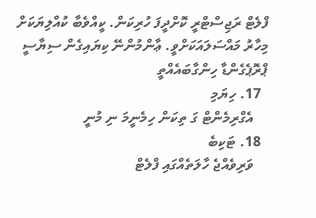ފްލެޓް ރަޖިސްޓްރީ ކޮށްދީފަ ހުރިކަން. ކީއްވެބާ ކުއްލިޔަކަށް މިހާރު މައްސަލައަކަށްވީ. ޢާންމުންނޭ ކިޔައިގެން ސިޔާސީ ޕްރޮޕެގެންޑާ ހިންގާބައެއްތީ
  17. ހިޔަމި
    އެގްރިމެންޓް ގަ ތިކަން ހިމެނީމަ ނި މުނީ
  18. ޓަކިބެ
    ވަރިވެއްޖެ ހާލަތެއްގައި ފްލެޓް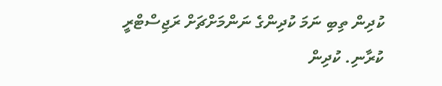ކުދިން ތިބި ނަމަ ކުދިންގެ ނަންމަށްޗަށް ރަޖިސްޓްރީ ކުރާނި. ކުދިން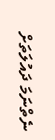ނެތްނަމަ ދައުލަތަށް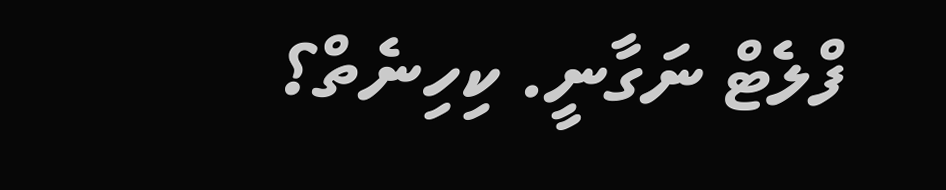ފްލެޓް ނަގާނީ. ކިހިނެތް؟